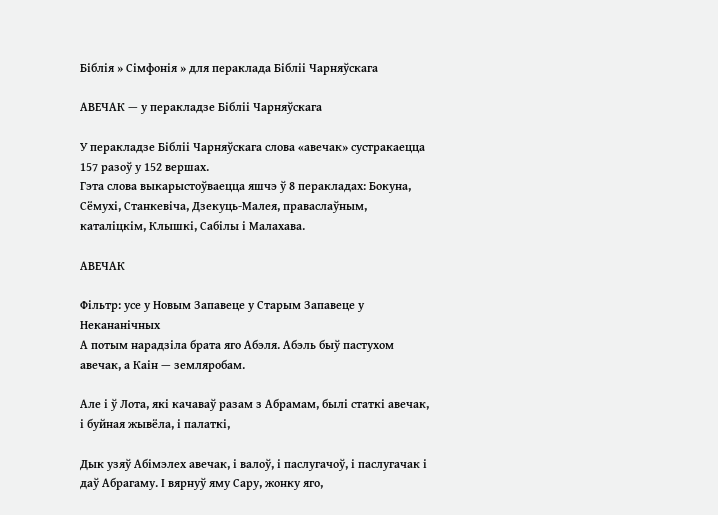Біблія » Сімфонія » для пераклада Бібліі Чарняўскага

АВЕЧАК — у перакладзе Бібліі Чарняўскага

У перакладзе Бібліі Чарняўскага слова «авечак» сустракаецца 157 разоў у 152 вершах.
Гэта слова выкарыстоўваецца яшчэ ў 8 перакладах: Бокуна, Сёмухі, Станкевіча, Дзекуць-Малея, праваслаўным, каталіцкім, Клышкi, Сабілы і Малахава.

АВЕЧАК

Фільтр: усе у Новым Запавеце у Старым Запавеце у Некананічных
А потым нарадзіла брата яго Абэля. Абэль быў пастухом авечак, а Каін — земляробам.

Але і ў Лота, які качаваў разам з Абрамам, былі статкі авечак, і буйная жывёла, і палаткі,

Дык узяў Абімэлех авечак, і валоў, і паслугачоў, і паслугачак і даў Абрагаму. І вярнуў яму Сару, жонку яго,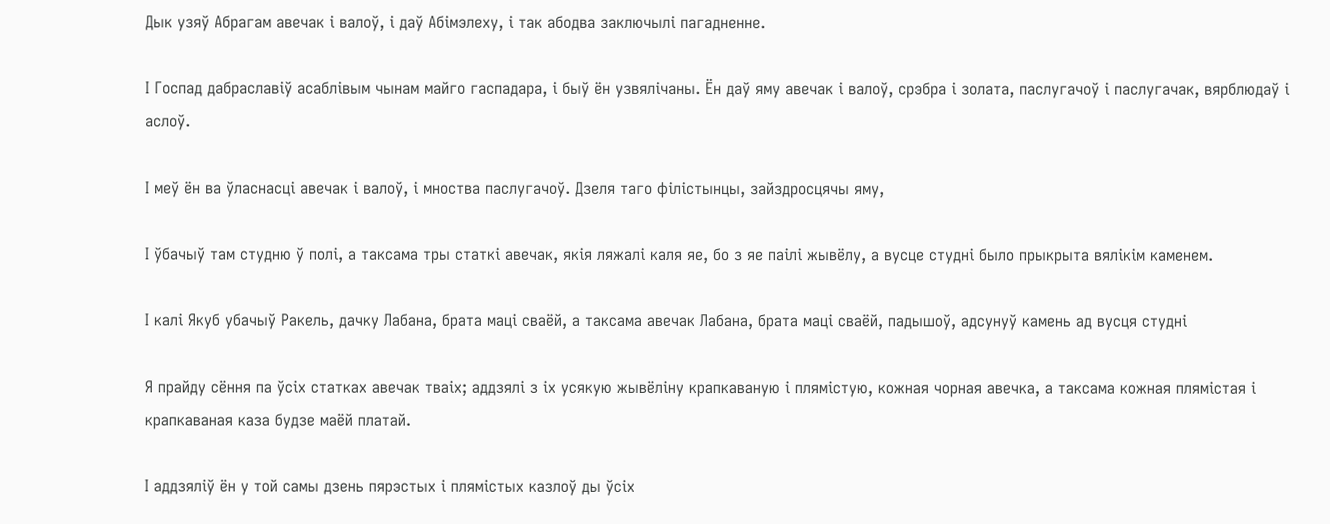Дык узяў Абрагам авечак і валоў, і даў Абімэлеху, і так абодва заключылі пагадненне.

І Госпад дабраславіў асаблівым чынам майго гаспадара, і быў ён узвялічаны. Ён даў яму авечак і валоў, срэбра і золата, паслугачоў і паслугачак, вярблюдаў і аслоў.

І меў ён ва ўласнасці авечак і валоў, і мноства паслугачоў. Дзеля таго філістынцы, зайздросцячы яму,

І ўбачыў там студню ў полі, а таксама тры статкі авечак, якія ляжалі каля яе, бо з яе паілі жывёлу, а вусце студні было прыкрыта вялікім каменем.

І калі Якуб убачыў Ракель, дачку Лабана, брата маці сваёй, а таксама авечак Лабана, брата маці сваёй, падышоў, адсунуў камень ад вусця студні

Я прайду сёння па ўсіх статках авечак тваіх; аддзялі з іх усякую жывёліну крапкаваную і плямістую, кожная чорная авечка, а таксама кожная плямістая і крапкаваная каза будзе маёй платай.

І аддзяліў ён у той самы дзень пярэстых і плямістых казлоў ды ўсіх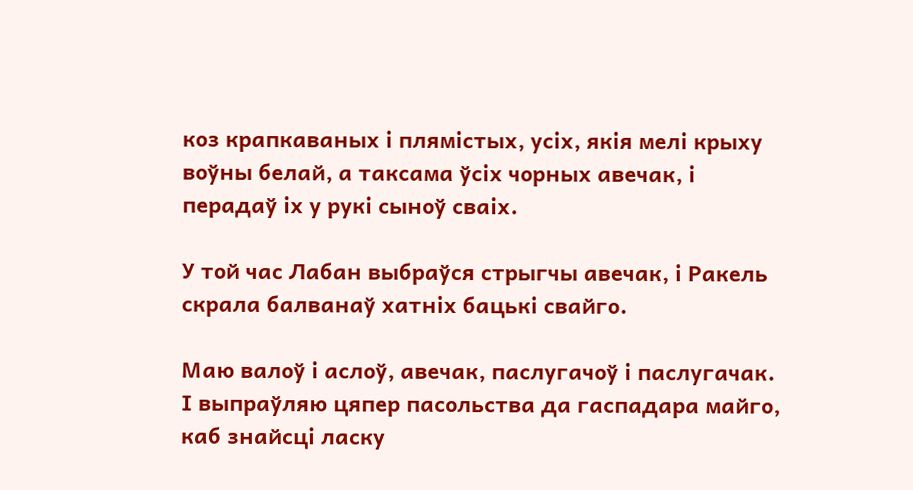коз крапкаваных і плямістых, усіх, якія мелі крыху воўны белай, а таксама ўсіх чорных авечак, і перадаў іх у рукі сыноў сваіх.

У той час Лабан выбраўся стрыгчы авечак, і Ракель скрала балванаў хатніх бацькі свайго.

Маю валоў і аслоў, авечак, паслугачоў і паслугачак. І выпраўляю цяпер пасольства да гаспадара майго, каб знайсці ласку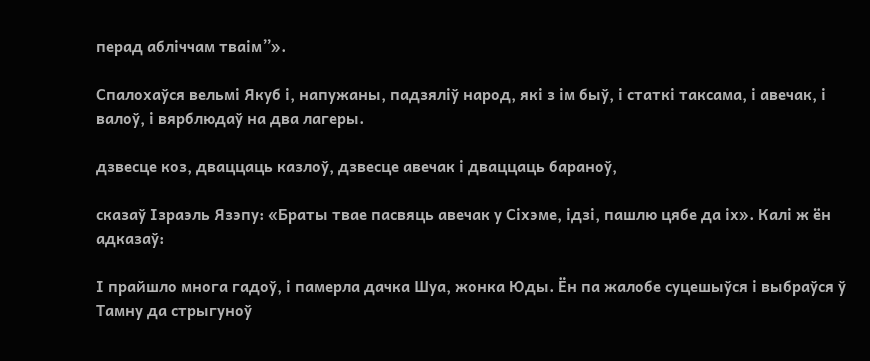перад абліччам тваім”».

Спалохаўся вельмі Якуб і, напужаны, падзяліў народ, які з ім быў, і статкі таксама, і авечак, і валоў, і вярблюдаў на два лагеры.

дзвесце коз, дваццаць казлоў, дзвесце авечак і дваццаць бараноў,

сказаў Ізраэль Язэпу: «Браты твае пасвяць авечак у Сіхэме, ідзі, пашлю цябе да іх». Калі ж ён адказаў:

І прайшло многа гадоў, і памерла дачка Шуа, жонка Юды. Ён па жалобе суцешыўся і выбраўся ў Тамну да стрыгуноў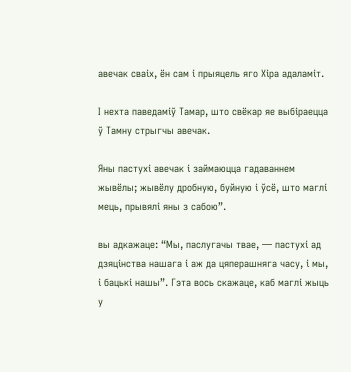авечак сваіх, ён сам і прыяцель яго Хіра адаламіт.

І нехта паведаміў Тамар, што свёкар яе выбіраецца ў Тамну стрыгчы авечак.

Яны пастухі авечак і займаюцца гадаваннем жывёлы; жывёлу дробную, буйную і ўсё, што маглі мець, прывялі яны з сабою”.

вы адкажаце: “Мы, паслугачы твае, — пастухі ад дзяцінства нашага і аж да цяперашняга часу, і мы, і бацькі нашы”. Гэта вось скажаце, каб маглі жыць у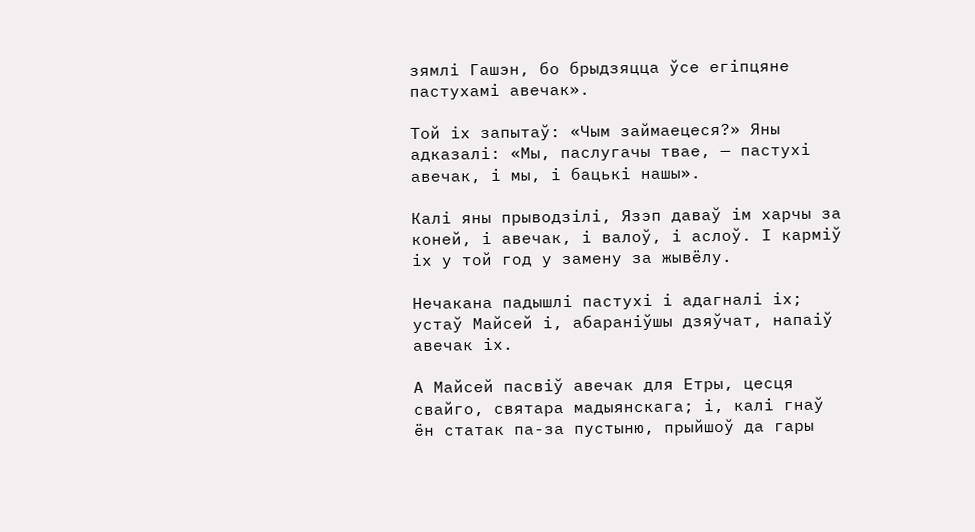зямлі Гашэн, бо брыдзяцца ўсе егіпцяне пастухамі авечак».

Той іх запытаў: «Чым займаецеся?» Яны адказалі: «Мы, паслугачы твае, — пастухі авечак, і мы, і бацькі нашы».

Калі яны прыводзілі, Язэп даваў ім харчы за коней, і авечак, і валоў, і аслоў. І карміў іх у той год у замену за жывёлу.

Нечакана падышлі пастухі і адагналі іх; устаў Майсей і, абараніўшы дзяўчат, напаіў авечак іх.

А Майсей пасвіў авечак для Етры, цесця свайго, святара мадыянскага; і, калі гнаў ён статак па-за пустыню, прыйшоў да гары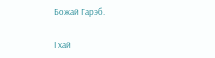Божай Гарэб.

І хай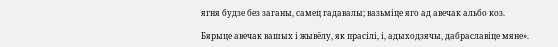ягня будзе без заганы, самец гадавалы; вазьміце яго ад авечак альбо коз.

Бярыце авечак вашых і жывёлу, як прасілі, і, адыходзячы, дабраславіце мяне».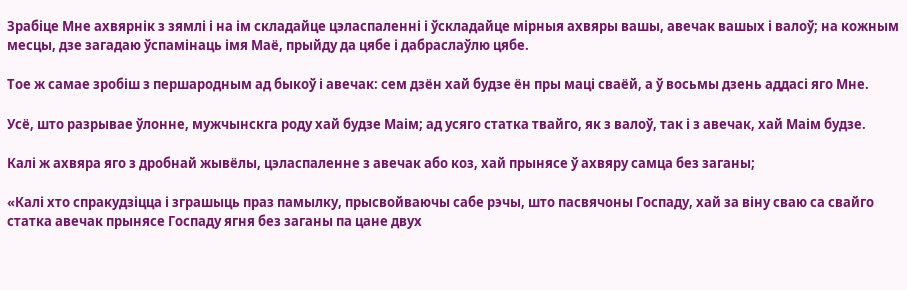Зрабіце Мне ахвярнік з зямлі і на ім складайце цэласпаленні і ўскладайце мірныя ахвяры вашы, авечак вашых і валоў; на кожным месцы, дзе загадаю ўспамінаць імя Маё, прыйду да цябе і дабраслаўлю цябе.

Тое ж самае зробіш з першародным ад быкоў і авечак: сем дзён хай будзе ён пры маці сваёй, а ў восьмы дзень аддасі яго Мне.

Усё, што разрывае ўлонне, мужчынскга роду хай будзе Маім; ад усяго статка твайго, як з валоў, так і з авечак, хай Маім будзе.

Калі ж ахвяра яго з дробнай жывёлы, цэласпаленне з авечак або коз, хай прынясе ў ахвяру самца без заганы;

«Калі хто спракудзіцца і зграшыць праз памылку, прысвойваючы сабе рэчы, што пасвячоны Госпаду, хай за віну сваю са свайго статка авечак прынясе Госпаду ягня без заганы па цане двух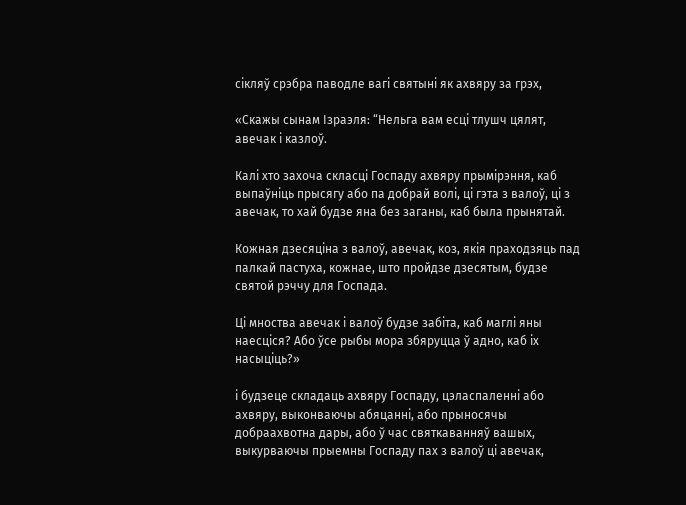сікляў срэбра паводле вагі святыні як ахвяру за грэх,

«Скажы сынам Ізраэля: “Нельга вам есці тлушч цялят, авечак і казлоў.

Калі хто захоча скласці Госпаду ахвяру прымірэння, каб выпаўніць прысягу або па добрай волі, ці гэта з валоў, ці з авечак, то хай будзе яна без заганы, каб была прынятай.

Кожная дзесяціна з валоў, авечак, коз, якія праходзяць пад палкай пастуха, кожнае, што пройдзе дзесятым, будзе святой рэччу для Госпада.

Ці мноства авечак і валоў будзе забіта, каб маглі яны наесціся? Або ўсе рыбы мора збяруцца ў адно, каб іх насыціць?»

і будзеце складаць ахвяру Госпаду, цэласпаленні або ахвяру, выконваючы абяцанні, або прыносячы добраахвотна дары, або ў час святкаванняў вашых, выкурваючы прыемны Госпаду пах з валоў ці авечак,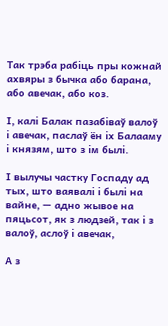Так трэба рабіць пры кожнай ахвяры з бычка або барана, або авечак, або коз.

І, калі Балак пазабіваў валоў і авечак, паслаў ён іх Балааму і князям, што з ім былі.

І вылучы частку Госпаду ад тых, што ваявалі і былі на вайне, — адно жывое на пяцьсот, як з людзей, так і з валоў, аслоў і авечак,

А з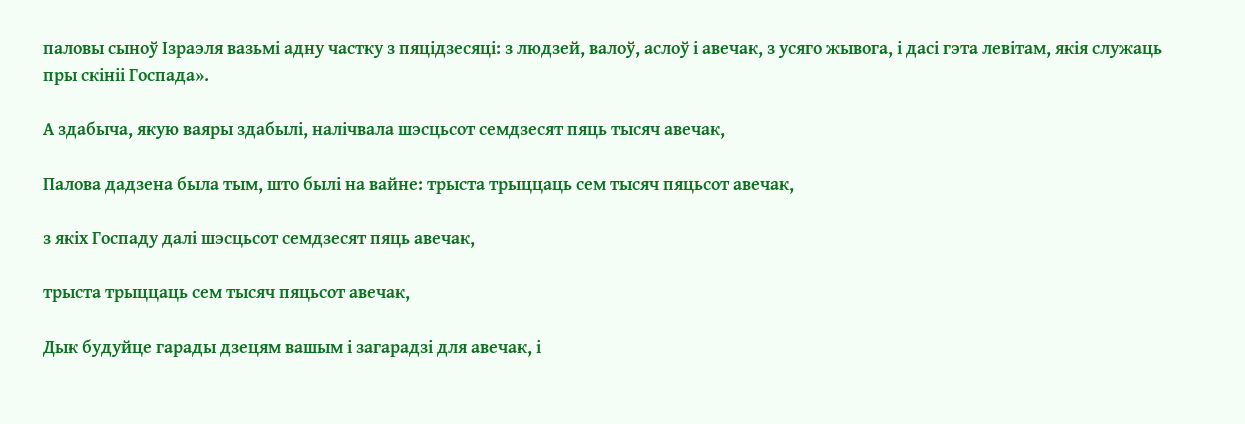паловы сыноў Ізраэля вазьмі адну частку з пяцідзесяці: з людзей, валоў, аслоў і авечак, з усяго жывога, і дасі гэта левітам, якія служаць пры скініі Госпада».

А здабыча, якую ваяры здабылі, налічвала шэсцьсот семдзесят пяць тысяч авечак,

Палова дадзена была тым, што былі на вайне: трыста трыццаць сем тысяч пяцьсот авечак,

з якіх Госпаду далі шэсцьсот семдзесят пяць авечак,

трыста трыццаць сем тысяч пяцьсот авечак,

Дык будуйце гарады дзецям вашым і загарадзі для авечак, і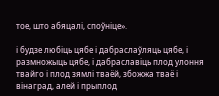тое, што абяцалі, споўніце».

і будзе любіць цябе і дабраслаўляць цябе, і размножыць цябе, і дабраславіць плод улоння твайго і плод зямлі тваёй, збожжа тваё і вінаград, алей і прыплод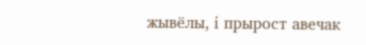жывёлы, і прырост авечак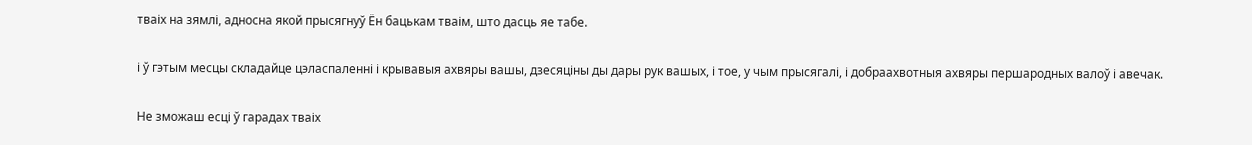тваіх на зямлі, адносна якой прысягнуў Ён бацькам тваім, што дасць яе табе.

і ў гэтым месцы складайце цэласпаленні і крывавыя ахвяры вашы, дзесяціны ды дары рук вашых, і тое, у чым прысягалі, і добраахвотныя ахвяры першародных валоў і авечак.

Не зможаш есці ў гарадах тваіх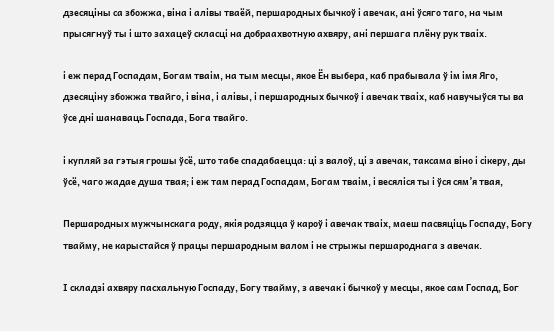дзесяціны са збожжа, віна і алівы тваёй, першародных бычкоў і авечак, ані ўсяго таго, на чым прысягнуў ты і што захацеў скласці на добраахвотную ахвяру, ані першага плёну рук тваіх.

і еж перад Госпадам, Богам тваім, на тым месцы, якое Ён выбера, каб прабывала ў ім імя Яго, дзесяціну збожжа твайго, і віна, і алівы, і першародных бычкоў і авечак тваіх, каб навучыўся ты ва ўсе дні шанаваць Госпада, Бога твайго.

і купляй за гэтыя грошы ўсё, што табе спадабаецца: ці з валоў, ці з авечак, таксама віно і сікеру, ды ўсё, чаго жадае душа твая; і еж там перад Госпадам, Богам тваім, і весяліся ты і ўся сям’я твая,

Першародных мужчынскага роду, якія родзяцца ў кароў і авечак тваіх, маеш пасвяціць Госпаду, Богу твайму, не карыстайся ў працы першародным валом і не стрыжы першароднага з авечак.

І складзі ахвяру пасхальную Госпаду, Богу твайму, з авечак і бычкоў у месцы, якое сам Госпад, Бог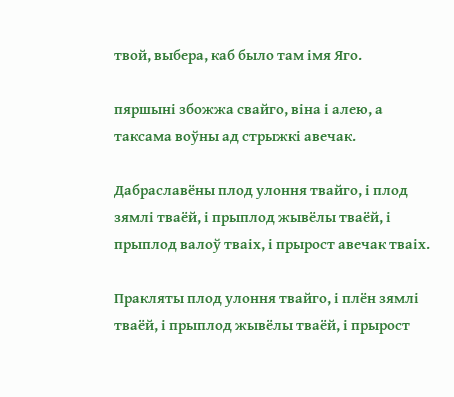твой, выбера, каб было там імя Яго.

пяршыні збожжа свайго, віна і алею, а таксама воўны ад стрыжкі авечак.

Дабраславёны плод улоння твайго, і плод зямлі тваёй, і прыплод жывёлы тваёй, і прыплод валоў тваіх, і прырост авечак тваіх.

Пракляты плод улоння твайго, і плён зямлі тваёй, і прыплод жывёлы тваёй, і прырост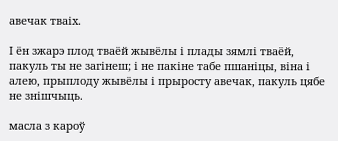авечак тваіх.

І ён зжарэ плод тваёй жывёлы і плады зямлі тваёй, пакуль ты не загінеш; і не пакіне табе пшаніцы, віна і алею, прыплоду жывёлы і прыросту авечак, пакуль цябе не знішчыць.

масла з кароў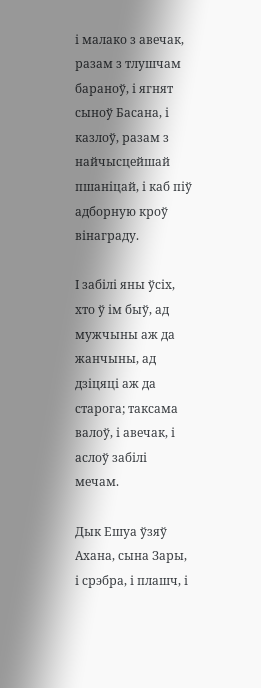і малако з авечак, разам з тлушчам бараноў, і ягнят сыноў Басана, і казлоў, разам з найчысцейшай пшаніцай, і каб піў адборную кроў вінаграду.

І забілі яны ўсіх, хто ў ім быў, ад мужчыны аж да жанчыны, ад дзіцяці аж да старога; таксама валоў, і авечак, і аслоў забілі мечам.

Дык Ешуа ўзяў Ахана, сына Зары, і срэбра, і плашч, і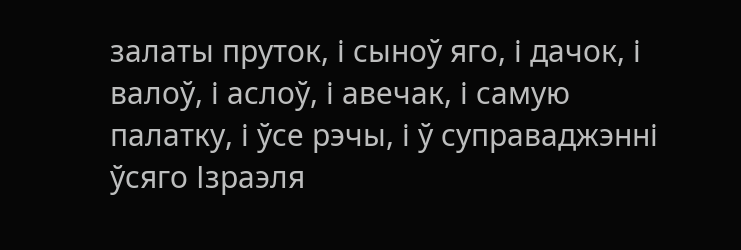залаты пруток, і сыноў яго, і дачок, і валоў, і аслоў, і авечак, і самую палатку, і ўсе рэчы, і ў суправаджэнні ўсяго Ізраэля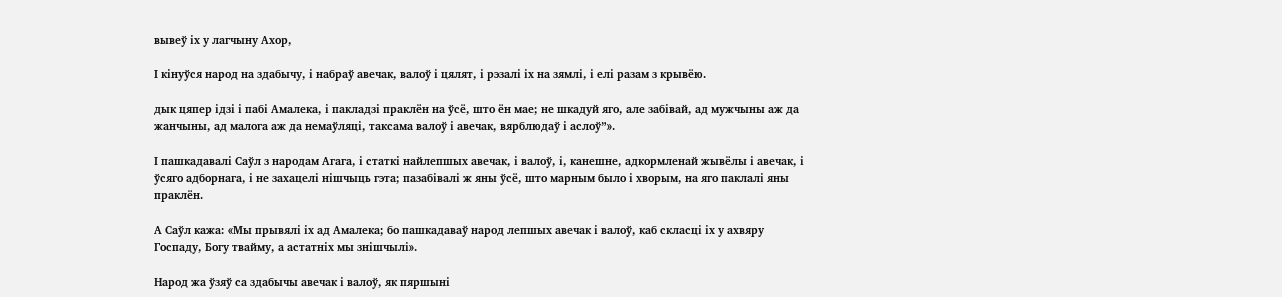вывеў іх у лагчыну Ахор,

І кінуўся народ на здабычу, і набраў авечак, валоў і цялят, і рэзалі іх на зямлі, і елі разам з крывёю.

дык цяпер ідзі і пабі Амалека, і пакладзі праклён на ўсё, што ён мае; не шкадуй яго, але забівай, ад мужчыны аж да жанчыны, ад малога аж да немаўляці, таксама валоў і авечак, вярблюдаў і аслоў”».

І пашкадавалі Саўл з народам Агага, і статкі найлепшых авечак, і валоў, і, канешне, адкормленай жывёлы і авечак, і ўсяго адборнага, і не захацелі нішчыць гэта; пазабівалі ж яны ўсё, што марным было і хворым, на яго паклалі яны праклён.

А Саўл кажа: «Мы прывялі іх ад Амалека; бо пашкадаваў народ лепшых авечак і валоў, каб скласці іх у ахвяру Госпаду, Богу твайму, а астатніх мы знішчылі».

Народ жа ўзяў са здабычы авечак і валоў, як пяршыні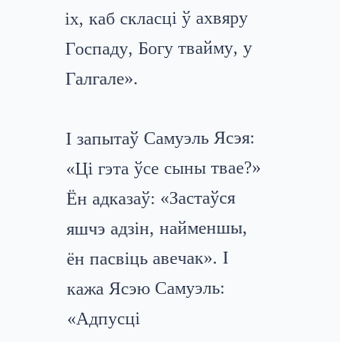іх, каб скласці ў ахвяру Госпаду, Богу твайму, у Галгале».

І запытаў Самуэль Ясэя: «Ці гэта ўсе сыны твае?» Ён адказаў: «Застаўся яшчэ адзін, найменшы, ён пасвіць авечак». І кажа Ясэю Самуэль: «Адпусці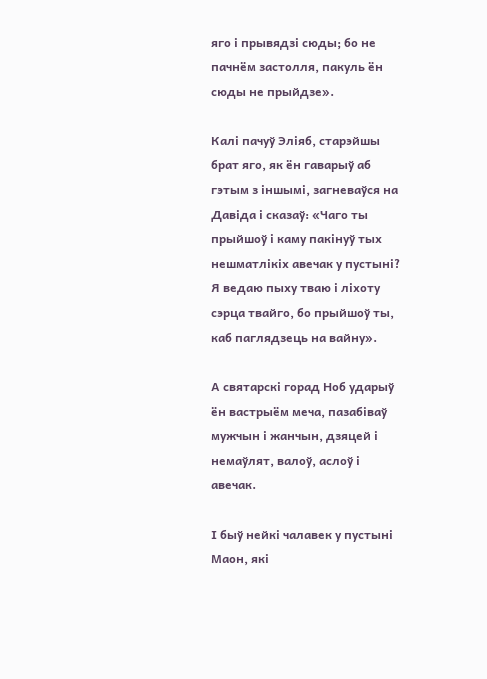яго і прывядзі сюды; бо не пачнём застолля, пакуль ён сюды не прыйдзе».

Калі пачуў Эліяб, старэйшы брат яго, як ён гаварыў аб гэтым з іншымі, загневаўся на Давіда і сказаў: «Чаго ты прыйшоў і каму пакінуў тых нешматлікіх авечак у пустыні? Я ведаю пыху тваю і ліхоту сэрца твайго, бо прыйшоў ты, каб паглядзець на вайну».

А святарскі горад Ноб ударыў ён вастрыём меча, пазабіваў мужчын і жанчын, дзяцей і немаўлят, валоў, аслоў і авечак.

І быў нейкі чалавек у пустыні Маон, які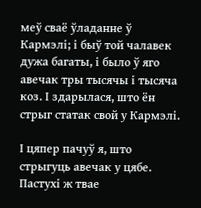меў сваё ўладанне ў Кармэлі; і быў той чалавек дужа багаты, і было ў яго авечак тры тысячы і тысяча коз. І здарылася, што ён стрыг статак свой у Кармэлі.

І цяпер пачуў я, што стрыгуць авечак у цябе. Пастухі ж твае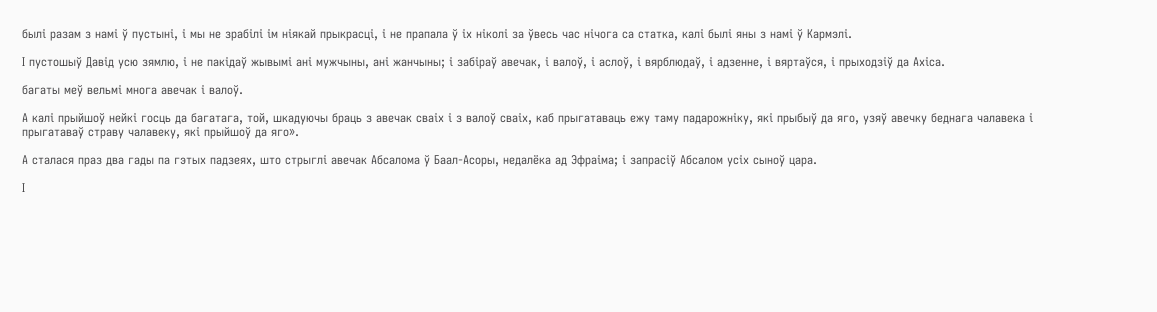былі разам з намі ў пустыні, і мы не зрабілі ім ніякай прыкрасці, і не прапала ў іх ніколі за ўвесь час нічога са статка, калі былі яны з намі ў Кармэлі.

І пустошыў Давід усю зямлю, і не пакідаў жывымі ані мужчыны, ані жанчыны; і забіраў авечак, і валоў, і аслоў, і вярблюдаў, і адзенне, і вяртаўся, і прыходзіў да Ахіса.

багаты меў вельмі многа авечак і валоў.

А калі прыйшоў нейкі госць да багатага, той, шкадуючы браць з авечак сваіх і з валоў сваіх, каб прыгатаваць ежу таму падарожніку, які прыбыў да яго, узяў авечку беднага чалавека і прыгатаваў страву чалавеку, які прыйшоў да яго».

А сталася праз два гады па гэтых падзеях, што стрыглі авечак Абсалома ў Баал-Асоры, недалёка ад Эфраіма; і запрасіў Абсалом усіх сыноў цара.

І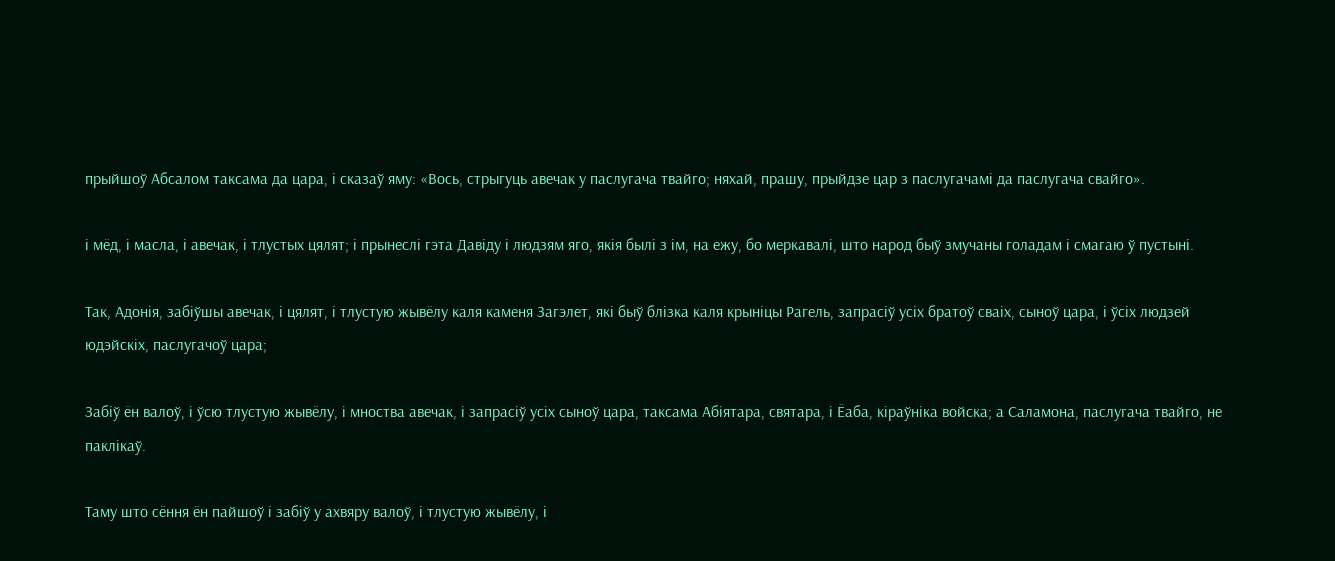прыйшоў Абсалом таксама да цара, і сказаў яму: «Вось, стрыгуць авечак у паслугача твайго; няхай, прашу, прыйдзе цар з паслугачамі да паслугача свайго».

і мёд, і масла, і авечак, і тлустых цялят; і прынеслі гэта Давіду і людзям яго, якія былі з ім, на ежу, бо меркавалі, што народ быў змучаны голадам і смагаю ў пустыні.

Так, Адонія, забіўшы авечак, і цялят, і тлустую жывёлу каля каменя Загэлет, які быў блізка каля крыніцы Рагель, запрасіў усіх братоў сваіх, сыноў цара, і ўсіх людзей юдэйскіх, паслугачоў цара;

Забіў ён валоў, і ўсю тлустую жывёлу, і мноства авечак, і запрасіў усіх сыноў цара, таксама Абіятара, святара, і Ёаба, кіраўніка войска; а Саламона, паслугача твайго, не паклікаў.

Таму што сёння ён пайшоў і забіў у ахвяру валоў, і тлустую жывёлу, і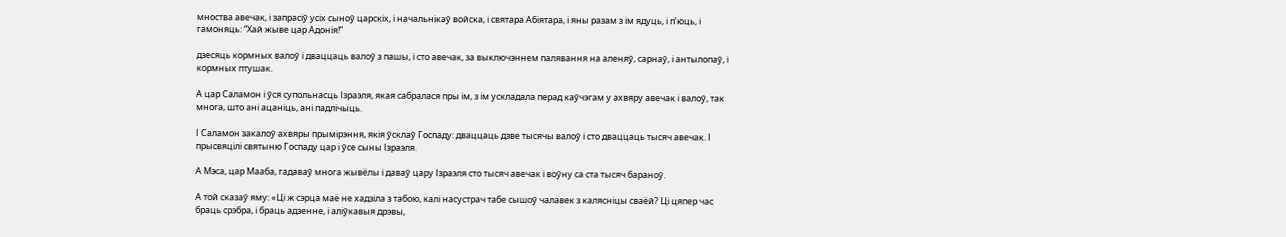мноства авечак, і запрасіў усіх сыноў царскіх, і начальнікаў войска, і святара Абіятара, і яны разам з ім ядуць, і п’юць, і гамоняць: “Хай жыве цар Адонія!”

дзесяць кормных валоў і дваццаць валоў з пашы, і сто авечак, за выключэннем палявання на аленяў, сарнаў, і антылопаў, і кормных птушак.

А цар Саламон і ўся супольнасць Ізраэля, якая сабралася пры ім, з ім ускладала перад каўчэгам у ахвяру авечак і валоў, так многа, што ані ацаніць, ані падлічыць.

І Саламон закалоў ахвяры прымірэння, якія ўсклаў Госпаду: дваццаць дзве тысячы валоў і сто дваццаць тысяч авечак. І прысвяцілі святыню Госпаду цар і ўсе сыны Ізраэля.

А Мэса, цар Мааба, гадаваў многа жывёлы і даваў цару Ізраэля сто тысяч авечак і воўну са ста тысяч бараноў.

А той сказаў яму: «Ці ж сэрца маё не хадзіла з табою, калі насустрач табе сышоў чалавек з калясніцы сваёй? Ці цяпер час браць срэбра, і браць адзенне, і аліўкавыя дрэвы,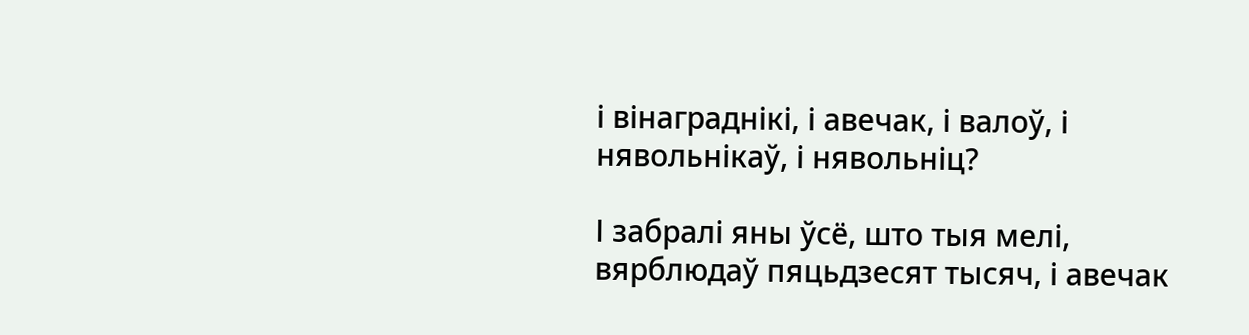і вінаграднікі, і авечак, і валоў, і нявольнікаў, і нявольніц?

І забралі яны ўсё, што тыя мелі, вярблюдаў пяцьдзесят тысяч, і авечак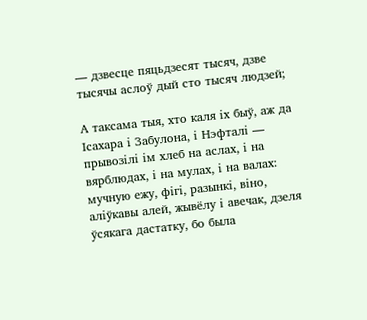— дзвесце пяцьдзесят тысяч, дзве тысячы аслоў дый сто тысяч людзей;

А таксама тыя, хто каля іх быў, аж да Ісахара і Забулона, і Нэфталі — прывозілі ім хлеб на аслах, і на вярблюдах, і на мулах, і на валах: мучную ежу, фігі, разынкі, віно, аліўкавы алей, жывёлу і авечак, дзеля ўсякага дастатку, бо была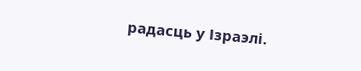радасць у Ізраэлі.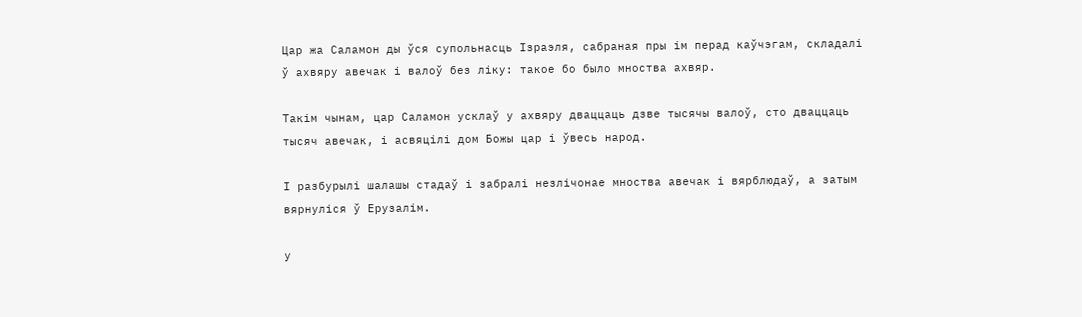Цар жа Саламон ды ўся супольнасць Ізраэля, сабраная пры ім перад каўчэгам, складалі ў ахвяру авечак і валоў без ліку: такое бо было мноства ахвяр.

Такім чынам, цар Саламон усклаў у ахвяру дваццаць дзве тысячы валоў, сто дваццаць тысяч авечак, і асвяцілі дом Божы цар і ўвесь народ.

І разбурылі шалашы стадаў і забралі незлічонае мноства авечак і вярблюдаў, а затым вярнуліся ў Ерузалім.

у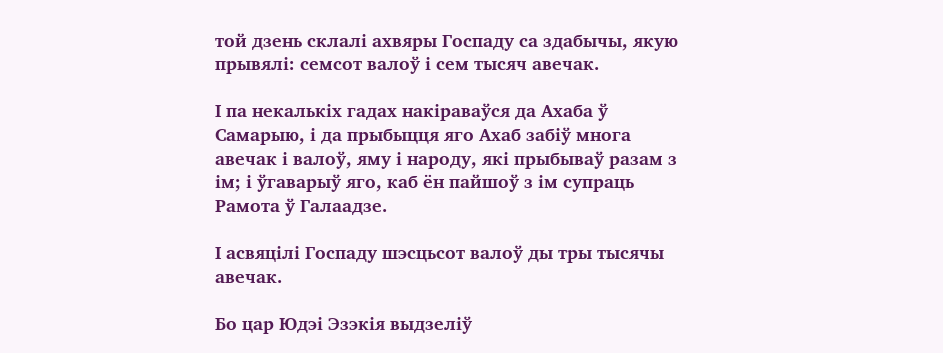той дзень склалі ахвяры Госпаду са здабычы, якую прывялі: семсот валоў і сем тысяч авечак.

І па некалькіх гадах накіраваўся да Ахаба ў Самарыю, і да прыбыцця яго Ахаб забіў многа авечак і валоў, яму і народу, які прыбываў разам з ім; і ўгаварыў яго, каб ён пайшоў з ім супраць Рамота ў Галаадзе.

І асвяцілі Госпаду шэсцьсот валоў ды тры тысячы авечак.

Бо цар Юдэі Эзэкія выдзеліў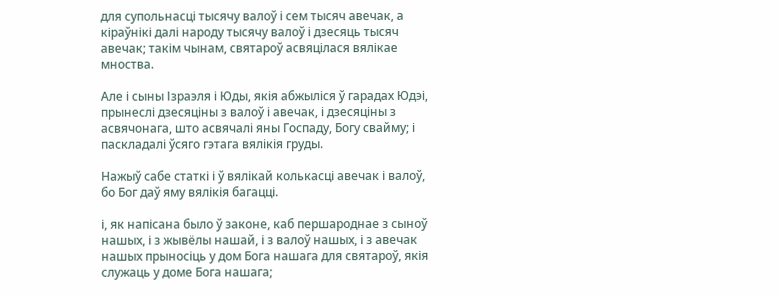для супольнасці тысячу валоў і сем тысяч авечак, а кіраўнікі далі народу тысячу валоў і дзесяць тысяч авечак; такім чынам, святароў асвяцілася вялікае мноства.

Але і сыны Ізраэля і Юды, якія абжыліся ў гарадах Юдэі, прынеслі дзесяціны з валоў і авечак, і дзесяціны з асвячонага, што асвячалі яны Госпаду, Богу свайму; і паскладалі ўсяго гэтага вялікія груды.

Нажыў сабе статкі і ў вялікай колькасці авечак і валоў, бо Бог даў яму вялікія багацці.

і, як напісана было ў законе, каб першароднае з сыноў нашых, і з жывёлы нашай, і з валоў нашых, і з авечак нашых прыносіць у дом Бога нашага для святароў, якія служаць у доме Бога нашага;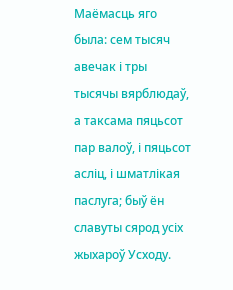Маёмасць яго была: сем тысяч авечак і тры тысячы вярблюдаў, а таксама пяцьсот пар валоў, і пяцьсот асліц, і шматлікая паслуга; быў ён славуты сярод усіх жыхароў Усходу.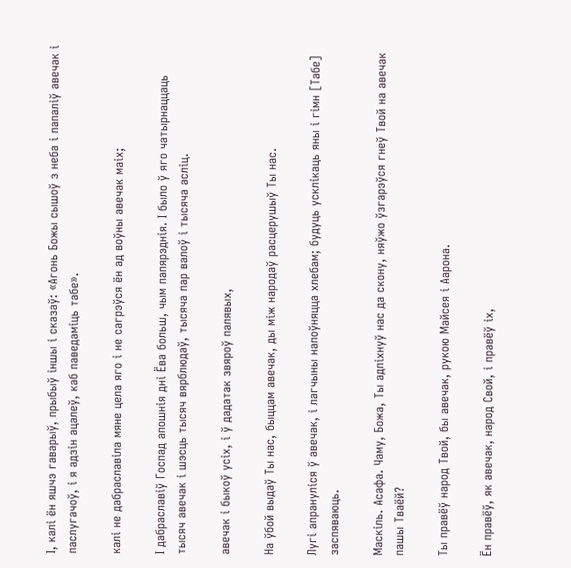І, калі ён яшчэ гаварыў, прыбыў іншы і сказаў: «Агонь Божы сышоў з неба і папаліў авечак і паслугачоў, і я адзін ацалеў, каб паведаміць табе».

калі не дабраславіла мяне цела яго і не сагрэўся ён ад воўны авечак маіх;

І дабраславіў Госпад апошнія дні Ёва больш, чым папярэднія. І было ў яго чатырнаццаць тысяч авечак і шэсць тысяч вярблюдаў, тысяча пар валоў і тысяча асліц.

авечак і быкоў усіх, і ў дадатак звяроў палявых,

На ўбой выдаў Ты нас, быццам авечак, ды між народаў расцерушыў Ты нас.

Лугі апрануліся ў авечак, і лагчыны напоўняцца хлебам; будуць усклікаць яны і гімн [Табе] заспяваюць.

Маскіль. Асафа. Чаму, Божа, Ты адпіхнуў нас да скону, няўжо ўзгарэўся гнеў Твой на авечак пашы Тваёй?

Ты правёў народ Твой, бы авечак, рукою Майсея і Аарона.

Ён правёў, як авечак, народ Свой, і правёў іх,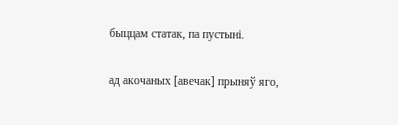быццам статак, па пустыні.

ад акочаных [авечак] прыняў яго,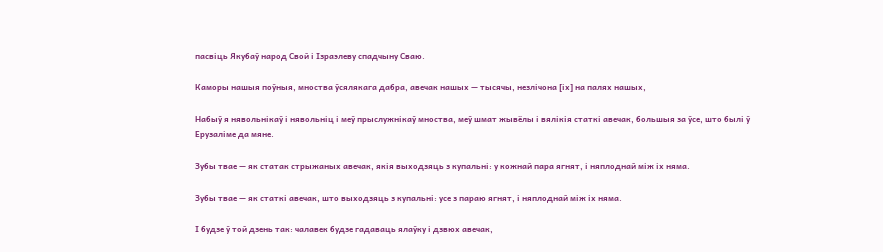пасвіць Якубаў народ Свой і Ізраэлеву спадчыну Сваю.

Каморы нашыя поўныя, мноства ўсялякага дабра, авечак нашых — тысячы, незлічона [іх] на палях нашых,

Набыў я нявольнікаў і нявольніц і меў прыслужнікаў мноства, меў шмат жывёлы і вялікія статкі авечак, большыя за ўсе, што былі ў Ерузаліме да мяне.

Зубы твае — як статак стрыжаных авечак, якія выходзяць з купальні: у кожнай пара ягнят, і няплоднай між іх няма.

Зубы твае — як статкі авечак, што выходзяць з купальні: усе з параю ягнят, і няплоднай між іх няма.

І будзе ў той дзень так: чалавек будзе гадаваць ялаўку і дзвюх авечак,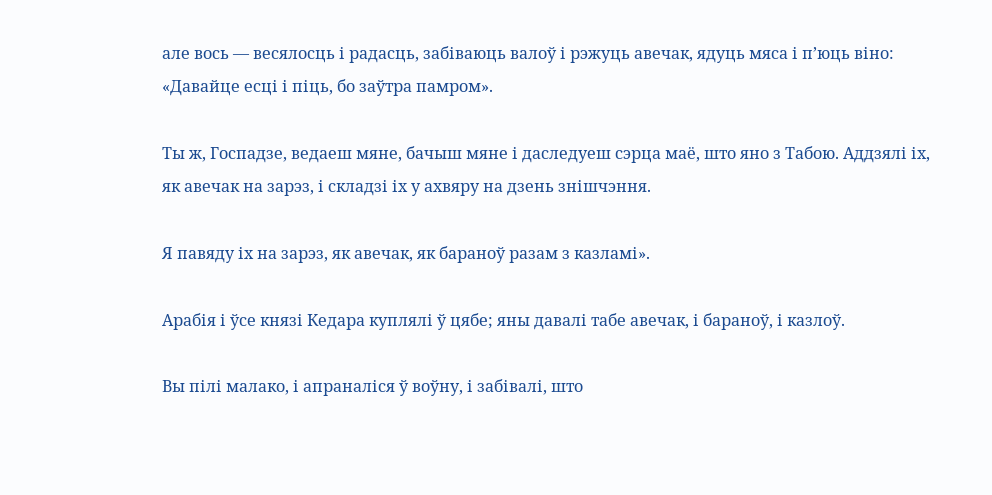але вось — весялосць і радасць, забіваюць валоў і рэжуць авечак, ядуць мяса і п’юць віно: «Давайце есці і піць, бо заўтра памром».

Ты ж, Госпадзе, ведаеш мяне, бачыш мяне і даследуеш сэрца маё, што яно з Табою. Аддзялі іх, як авечак на зарэз, і складзі іх у ахвяру на дзень знішчэння.

Я павяду іх на зарэз, як авечак, як бараноў разам з казламі».

Арабія і ўсе князі Кедара куплялі ў цябе; яны давалі табе авечак, і бараноў, і казлоў.

Вы пілі малако, і апраналіся ў воўну, і забівалі, што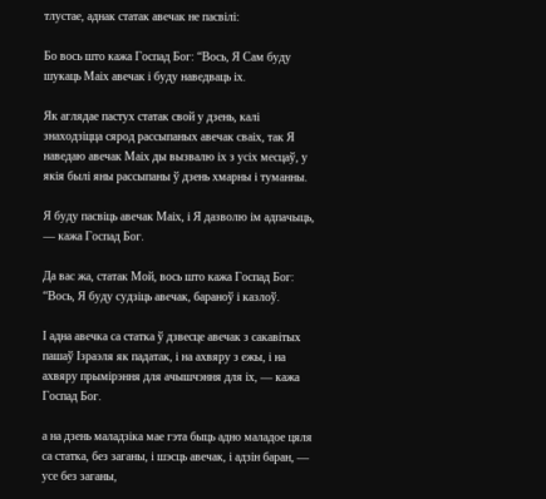тлустае, аднак статак авечак не пасвілі:

Бо вось што кажа Госпад Бог: “Вось, Я Сам буду шукаць Маіх авечак і буду наведваць іх.

Як аглядае пастух статак свой у дзень, калі знаходзіцца сярод рассыпаных авечак сваіх, так Я наведаю авечак Маіх ды вызвалю іх з усіх месцаў, у якія былі яны рассыпаны ў дзень хмарны і туманны.

Я буду пасвіць авечак Маіх, і Я дазволю ім адпачыць, — кажа Госпад Бог.

Да вас жа, статак Мой, вось што кажа Госпад Бог: “Вось, Я буду судзіць авечак, бараноў і казлоў.

І адна авечка са статка ў дзвесце авечак з сакавітых пашаў Ізраэля як падатак, і на ахвяру з ежы, і на ахвяру прымірэння для ачышчэння для іх, — кажа Госпад Бог.

а на дзень маладзіка мае гэта быць адно маладое цяля са статка, без заганы, і шэсць авечак, і адзін баран, — усе без заганы,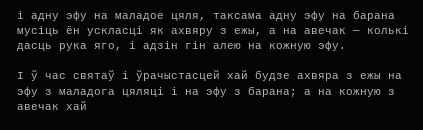і адну эфу на маладое цяля, таксама адну эфу на барана мусіць ён ускласці як ахвяру з ежы, а на авечак — колькі дасць рука яго, і адзін гін алею на кожную эфу.

І ў час святаў і ўрачыстасцей хай будзе ахвяра з ежы на эфу з маладога цяляці і на эфу з барана; а на кожную з авечак хай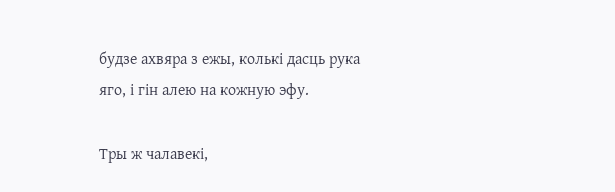будзе ахвяра з ежы, колькі дасць рука яго, і гін алею на кожную эфу.

Тры ж чалавекі,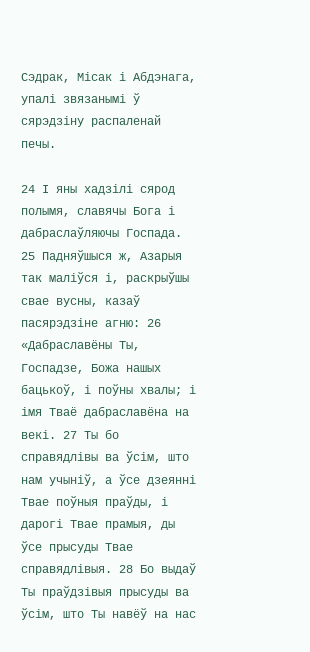Сэдрак, Місак і Абдэнага, упалі звязанымі ў сярэдзіну распаленай печы.

24 І яны хадзілі сярод полымя, славячы Бога і дабраслаўляючы Госпада. 25 Падняўшыся ж, Азарыя так маліўся і, раскрыўшы свае вусны, казаў пасярэдзіне агню: 26 «Дабраславёны Ты, Госпадзе, Божа нашых бацькоў, і поўны хвалы; і імя Тваё дабраславёна на векі. 27 Ты бо справядлівы ва ўсім, што нам учыніў, а ўсе дзеянні Твае поўныя праўды, і дарогі Твае прамыя, ды ўсе прысуды Твае справядлівыя. 28 Бо выдаў Ты праўдзівыя прысуды ва ўсім, што Ты навёў на нас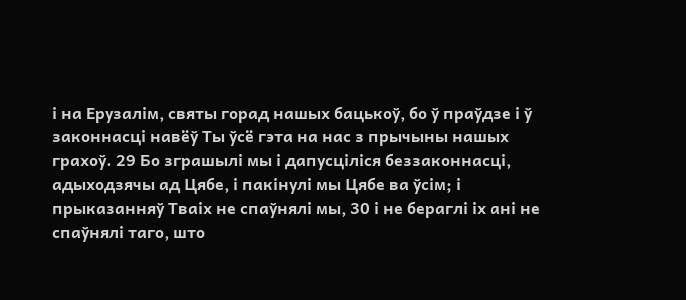і на Ерузалім, святы горад нашых бацькоў, бо ў праўдзе і ў законнасці навёў Ты ўсё гэта на нас з прычыны нашых грахоў. 29 Бо зграшылі мы і дапусціліся беззаконнасці, адыходзячы ад Цябе, і пакінулі мы Цябе ва ўсім; і прыказанняў Тваіх не спаўнялі мы, 30 і не бераглі іх ані не спаўнялі таго, што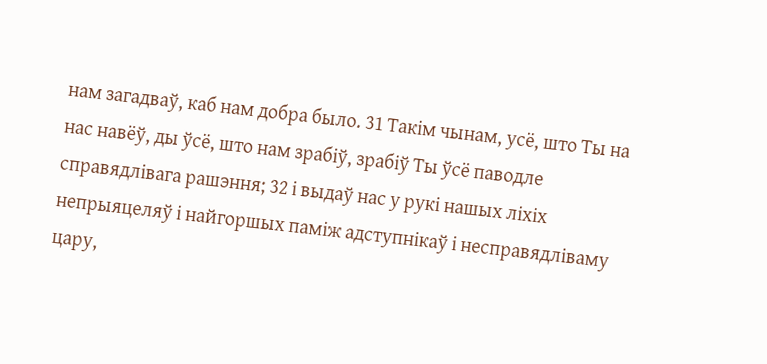нам загадваў, каб нам добра было. 31 Такім чынам, усё, што Ты на нас навёў, ды ўсё, што нам зрабіў, зрабіў Ты ўсё паводле справядлівага рашэння; 32 і выдаў нас у рукі нашых ліхіх непрыяцеляў і найгоршых паміж адступнікаў і несправядліваму цару,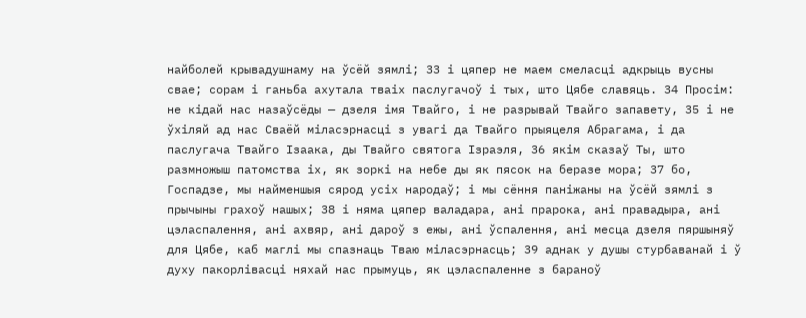найболей крывадушнаму на ўсёй зямлі; 33 і цяпер не маем смеласці адкрыць вусны свае; сорам і ганьба ахутала тваіх паслугачоў і тых, што Цябе славяць. 34 Просім: не кідай нас назаўсёды — дзеля імя Твайго, і не разрывай Твайго запавету, 35 і не ўхіляй ад нас Сваёй міласэрнасці з увагі да Твайго прыяцеля Абрагама, і да паслугача Твайго Ізаака, ды Твайго святога Ізраэля, 36 якім сказаў Ты, што размножыш патомства іх, як зоркі на небе ды як пясок на беразе мора; 37 бо, Госпадзе, мы найменшыя сярод усіх народаў; і мы сёння паніжаны на ўсёй зямлі з прычыны грахоў нашых; 38 і няма цяпер валадара, ані прарока, ані правадыра, ані цэласпалення, ані ахвяр, ані дароў з ежы, ані ўспалення, ані месца дзеля пяршыняў для Цябе, каб маглі мы спазнаць Тваю міласэрнасць; 39 аднак у душы стурбаванай і ў духу пакорлівасці няхай нас прымуць, як цэласпаленне з бараноў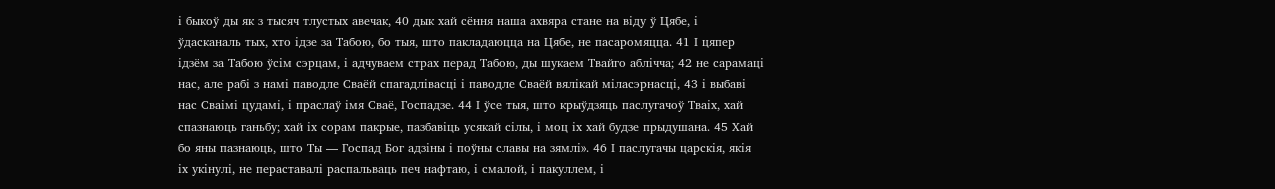і быкоў ды як з тысяч тлустых авечак, 40 дык хай сёння наша ахвяра стане на віду ў Цябе, і ўдасканаль тых, хто ідзе за Табою, бо тыя, што пакладаюцца на Цябе, не пасаромяцца. 41 І цяпер ідзём за Табою ўсім сэрцам, і адчуваем страх перад Табою, ды шукаем Твайго аблічча; 42 не сарамаці нас, але рабі з намі паводле Сваёй спагадлівасці і паводле Сваёй вялікай міласэрнасці, 43 і выбаві нас Сваімі цудамі, і праслаў імя Сваё, Госпадзе. 44 І ўсе тыя, што крыўдзяць паслугачоў Тваіх, хай спазнаюць ганьбу; хай іх сорам пакрые, пазбавіць усякай сілы, і моц іх хай будзе прыдушана. 45 Хай бо яны пазнаюць, што Ты — Госпад Бог адзіны і поўны славы на зямлі». 46 І паслугачы царскія, якія іх укінулі, не пераставалі распальваць печ нафтаю, і смалой, і пакуллем, і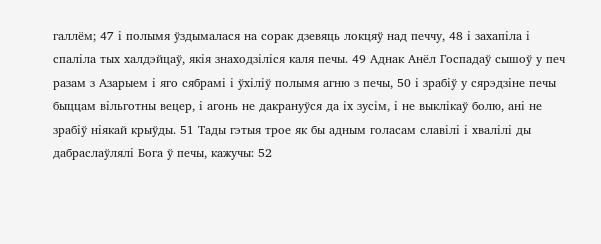галлём; 47 і полымя ўздымалася на сорак дзевяць локцяў над печчу, 48 і захапіла і спаліла тых халдэйцаў, якія знаходзіліся каля печы. 49 Аднак Анёл Госпадаў сышоў у печ разам з Азарыем і яго сябрамі і ўхіліў полымя агню з печы, 50 і зрабіў у сярэдзіне печы быццам вільготны вецер, і агонь не дакрануўся да іх зусім, і не выклікаў болю, ані не зрабіў ніякай крыўды. 51 Тады гэтыя трое як бы адным голасам славілі і хвалілі ды дабраслаўлялі Бога ў печы, кажучы: 52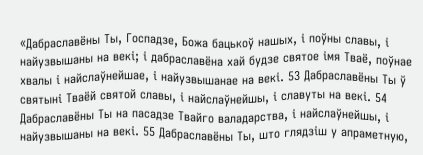«Дабраславёны Ты, Госпадзе, Божа бацькоў нашых, і поўны славы, і найузвышаны на векі; і дабраславёна хай будзе святое імя Тваё, поўнае хвалы і найслаўнейшае, і найузвышанае на векі. 53 Дабраславёны Ты ў святыні Тваёй святой славы, і найслаўнейшы, і славуты на векі. 54 Дабраславёны Ты на пасадзе Твайго валадарства, і найслаўнейшы, і найузвышаны на векі. 55 Дабраславёны Ты, што глядзіш у апраметную,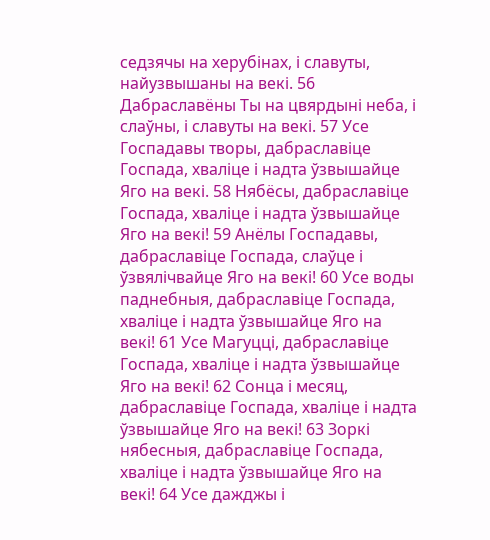седзячы на херубінах, і славуты, найузвышаны на векі. 56 Дабраславёны Ты на цвярдыні неба, і слаўны, і славуты на векі. 57 Усе Госпадавы творы, дабраславіце Госпада, хваліце і надта ўзвышайце Яго на векі. 58 Нябёсы, дабраславіце Госпада, хваліце і надта ўзвышайце Яго на векі! 59 Анёлы Госпадавы, дабраславіце Госпада, слаўце і ўзвялічвайце Яго на векі! 60 Усе воды паднебныя, дабраславіце Госпада, хваліце і надта ўзвышайце Яго на векі! 61 Усе Магуцці, дабраславіце Госпада, хваліце і надта ўзвышайце Яго на векі! 62 Сонца і месяц, дабраславіце Госпада, хваліце і надта ўзвышайце Яго на векі! 63 Зоркі нябесныя, дабраславіце Госпада, хваліце і надта ўзвышайце Яго на векі! 64 Усе дажджы і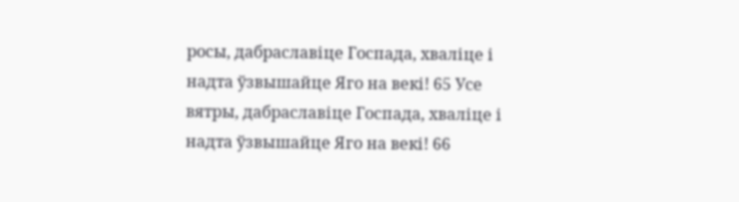росы, дабраславіце Госпада, хваліце і надта ўзвышайце Яго на векі! 65 Усе вятры, дабраславіце Госпада, хваліце і надта ўзвышайце Яго на векі! 66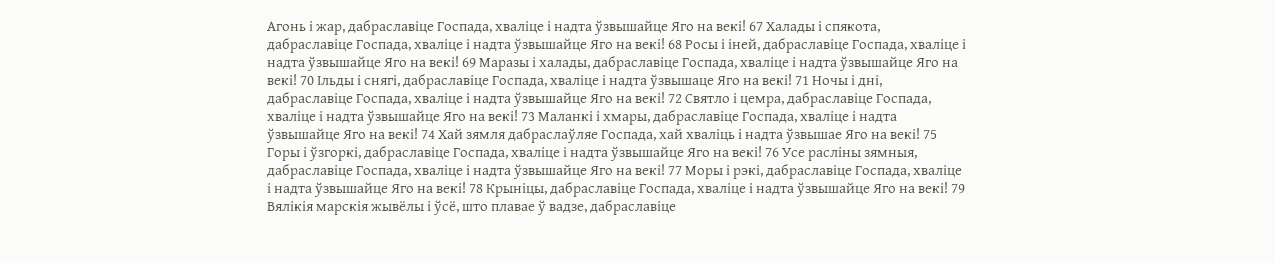Агонь і жар, дабраславіце Госпада, хваліце і надта ўзвышайце Яго на векі! 67 Халады і спякота, дабраславіце Госпада, хваліце і надта ўзвышайце Яго на векі! 68 Росы і іней, дабраславіце Госпада, хваліце і надта ўзвышайце Яго на векі! 69 Маразы і халады, дабраславіце Госпада, хваліце і надта ўзвышайце Яго на векі! 70 Ільды і снягі, дабраславіце Госпада, хваліце і надта ўзвышаце Яго на векі! 71 Ночы і дні, дабраславіце Госпада, хваліце і надта ўзвышайце Яго на векі! 72 Святло і цемра, дабраславіце Госпада, хваліце і надта ўзвышайце Яго на векі! 73 Маланкі і хмары, дабраславіце Госпада, хваліце і надта ўзвышайце Яго на векі! 74 Хай зямля дабраслаўляе Госпада, хай хваліць і надта ўзвышае Яго на векі! 75 Горы і ўзгоркі, дабраславіце Госпада, хваліце і надта ўзвышайце Яго на векі! 76 Усе расліны зямныя, дабраславіце Госпада, хваліце і надта ўзвышайце Яго на векі! 77 Моры і рэкі, дабраславіце Госпада, хваліце і надта ўзвышайце Яго на векі! 78 Крыніцы, дабраславіце Госпада, хваліце і надта ўзвышайце Яго на векі! 79 Вялікія марскія жывёлы і ўсё, што плавае ў вадзе, дабраславіце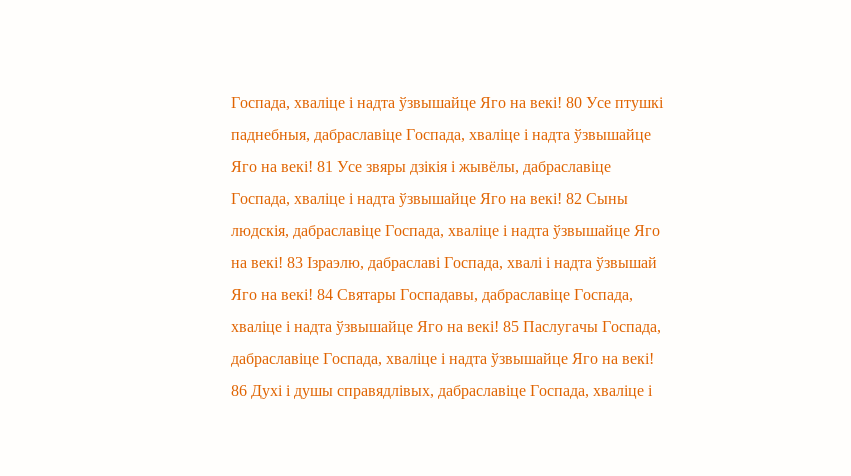Госпада, хваліце і надта ўзвышайце Яго на векі! 80 Усе птушкі паднебныя, дабраславіце Госпада, хваліце і надта ўзвышайце Яго на векі! 81 Усе звяры дзікія і жывёлы, дабраславіце Госпада, хваліце і надта ўзвышайце Яго на векі! 82 Сыны людскія, дабраславіце Госпада, хваліце і надта ўзвышайце Яго на векі! 83 Ізраэлю, дабраславі Госпада, хвалі і надта ўзвышай Яго на векі! 84 Святары Госпадавы, дабраславіце Госпада, хваліце і надта ўзвышайце Яго на векі! 85 Паслугачы Госпада, дабраславіце Госпада, хваліце і надта ўзвышайце Яго на векі! 86 Духі і душы справядлівых, дабраславіце Госпада, хваліце і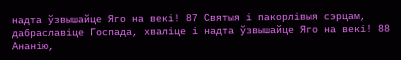надта ўзвышайце Яго на векі! 87 Святыя і пакорлівыя сэрцам, дабраславіце Госпада, хваліце і надта ўзвышайце Яго на векі! 88 Ананію,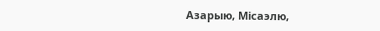Азарыю, Місаэлю,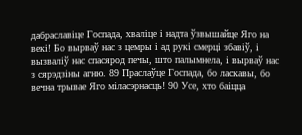дабраславіце Госпада, хваліце і надта ўзвышайце Яго на векі! Бо вырваў нас з цемры і ад рукі смерці збавіў, і вызваліў нас спасярод печы, што палымнела, і вырваў нас з сярэдзіны агню. 89 Праслаўце Госпада, бо ласкавы, бо вечна трывае Яго міласэрнасць! 90 Усе, хто баіцца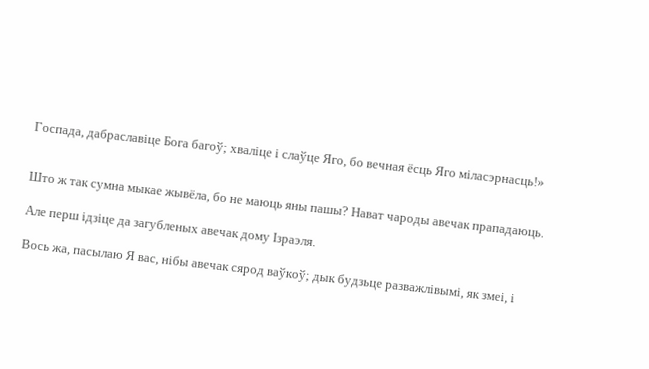Госпада, дабраславіце Бога багоў; хваліце і слаўце Яго, бо вечная ёсць Яго міласэрнасць!»


Што ж так сумна мыкае жывёла, бо не маюць яны пашы? Нават чароды авечак прападаюць.

Але перш ідзіце да загубленых авечак дому Ізраэля.

Вось жа, пасылаю Я вас, нібы авечак сярод ваўкоў; дык будзьце разважлівымі, як змеі, і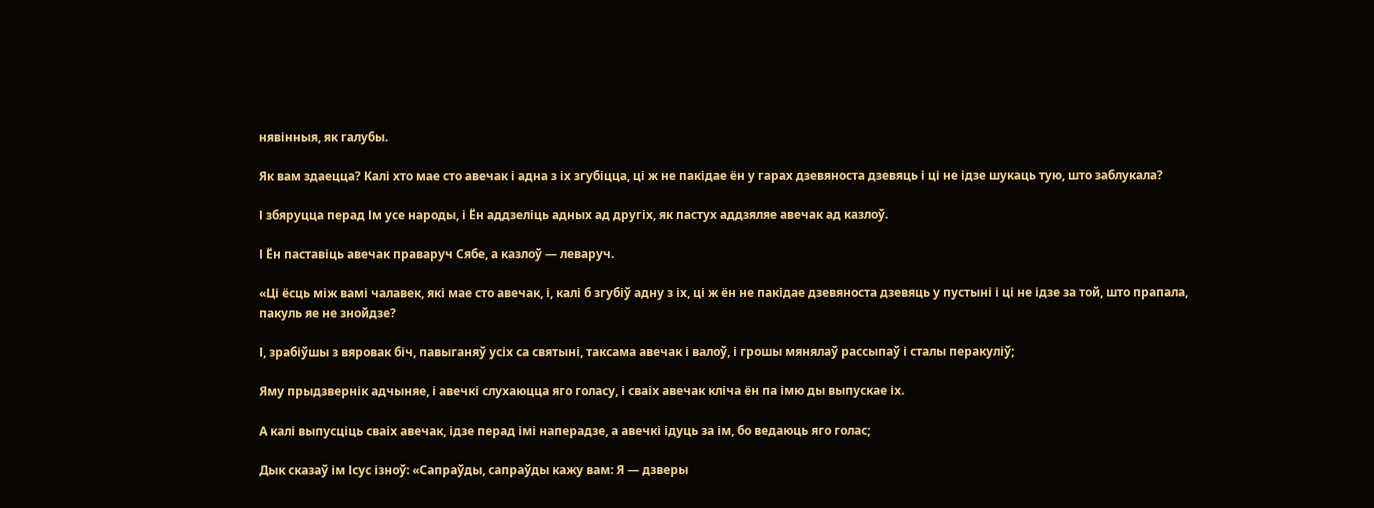нявінныя, як галубы.

Як вам здаецца? Калі хто мае сто авечак і адна з іх згубіцца, ці ж не пакідае ён у гарах дзевяноста дзевяць і ці не ідзе шукаць тую, што заблукала?

І збяруцца перад Ім усе народы, і Ён аддзеліць адных ад другіх, як пастух аддзяляе авечак ад казлоў.

І Ён паставіць авечак праваруч Сябе, а казлоў — леваруч.

«Ці ёсць між вамі чалавек, які мае сто авечак, і, калі б згубіў адну з іх, ці ж ён не пакідае дзевяноста дзевяць у пустыні і ці не ідзе за той, што прапала, пакуль яе не знойдзе?

І, зрабіўшы з вяровак біч, павыганяў усіх са святыні, таксама авечак і валоў, і грошы мянялаў рассыпаў і сталы перакуліў;

Яму прыдзвернік адчыняе, і авечкі слухаюцца яго голасу, і сваіх авечак кліча ён па імю ды выпускае іх.

А калі выпусціць сваіх авечак, ідзе перад імі наперадзе, а авечкі ідуць за ім, бо ведаюць яго голас;

Дык сказаў ім Ісус ізноў: «Сапраўды, сапраўды кажу вам: Я — дзверы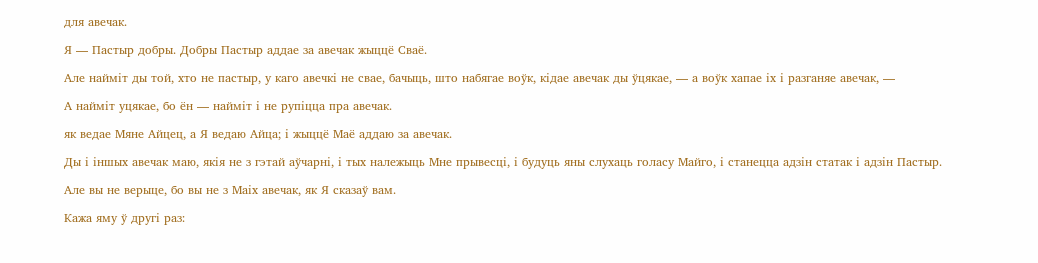для авечак.

Я — Пастыр добры. Добры Пастыр аддае за авечак жыццё Сваё.

Але найміт ды той, хто не пастыр, у каго авечкі не свае, бачыць, што набягае воўк, кідае авечак ды ўцякае, — а воўк хапае іх і разганяе авечак, —

А найміт уцякае, бо ён — найміт і не рупіцца пра авечак.

як ведае Мяне Айцец, а Я ведаю Айца; і жыццё Маё аддаю за авечак.

Ды і іншых авечак маю, якія не з гэтай аўчарні, і тых належыць Мне прывесці, і будуць яны слухаць голасу Майго, і станецца адзін статак і адзін Пастыр.

Але вы не верыце, бо вы не з Маіх авечак, як Я сказаў вам.

Кажа яму ў другі раз: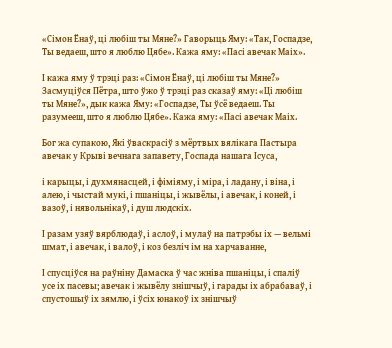«Сімон Ёнаў, ці любіш ты Мяне?» Гаворыць Яму: «Так, Госпадзе, Ты ведаеш, што я люблю Цябе». Кажа яму: «Пасі авечак Маіх».

І кажа яму ў трэці раз: «Сімон Ёнаў, ці любіш ты Мяне?» Засмуціўся Пётра, што ўжо ў трэці раз сказаў яму: «Ці любіш ты Мяне?», дык кажа Яму: «Госпадзе, Ты ўсё ведаеш. Ты разумееш, што я люблю Цябе». Кажа яму: «Пасі авечак Маіх.

Бог жа супакою, Які ўваскрасіў з мёртвых вялікага Пастыра авечак у Крыві вечнага запавету, Госпада нашага Ісуса,

і карыцы, і духмянасцей, і фіміяму, і міра, і ладану, і віна, і алею, і чыстай мукі, і пшаніцы, і жывёлы, і авечак, і коней, і вазоў, і нявольнікаў, і душ людскіх.

І разам узяў вярблюдаў, і аслоў, і мулаў на патрэбы іх — вельмі шмат, і авечак, і валоў, і коз безліч ім на харчаванне,

І спусціўся на раўніну Дамаска ў час жніва пшаніцы, і спаліў усе іх пасевы; авечак і жывёлу знішчыў, і гарады іх абрабаваў, і спустошыў іх зямлю, і ўсіх юнакоў іх знішчыў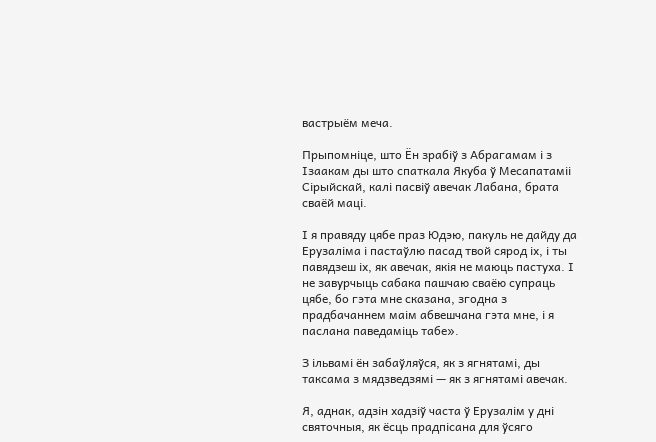вастрыём меча.

Прыпомніце, што Ён зрабіў з Абрагамам і з Ізаакам ды што спаткала Якуба ў Месапатаміі Сірыйскай, калі пасвіў авечак Лабана, брата сваёй маці.

І я правяду цябе праз Юдэю, пакуль не дайду да Ерузаліма і пастаўлю пасад твой сярод іх, і ты павядзеш іх, як авечак, якія не маюць пастуха. І не завурчыць сабака пашчаю сваёю супраць цябе, бо гэта мне сказана, згодна з прадбачаннем маім абвешчана гэта мне, і я паслана паведаміць табе».

З ільвамі ён забаўляўся, як з ягнятамі, ды таксама з мядзведзямі — як з ягнятамі авечак.

Я, аднак, адзін хадзіў часта ў Ерузалім у дні святочныя, як ёсць прадпісана для ўсяго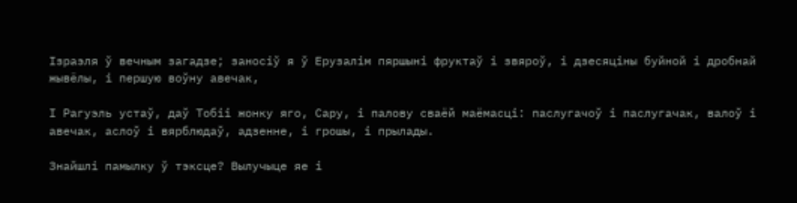Ізраэля ў вечным загадзе; заносіў я ў Ерузалім пяршыні фруктаў і звяроў, і дзесяціны буйной і дробнай жывёлы, і першую воўну авечак,

І Рагуэль устаў, даў Тобіі жонку яго, Сару, і палову сваёй маёмасці: паслугачоў і паслугачак, валоў і авечак, аслоў і вярблюдаў, адзенне, і грошы, і прылады.

Знайшлі памылку ў тэксце? Вылучыце яе і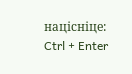націсніце: Ctrl + Enter